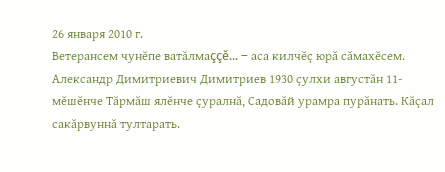26 января 2010 г.
Ветерансем чунĕпе ватăлмаççĕ... – аса килчĕç юрă сăмахĕсем. Александр Димитриевич Димитриев 1930 çулхи августăн 11-мĕшĕнче Тăрмăш ялĕнче çуралнă, Садовăй урамра пурăнать. Кăçал сакăрвуннă тултарать.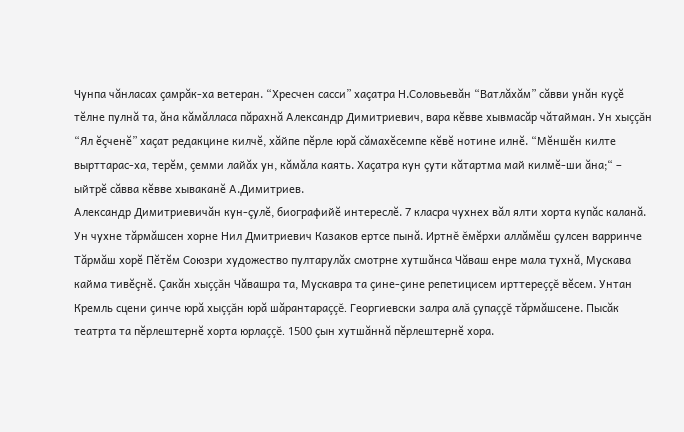Чунпа чăнласах çамрăк-ха ветеран. “Хресчен сасси” хаçатра Н.Соловьевăн “Ватлăхăм” сăвви унăн куçĕ тĕлне пулнă та, ăна кăмăлласа пăрахнă Александр Димитриевич, вара кĕвве хывмасăр чăтайман. Ун хыççăн “Ял ĕçченĕ” хаçат редакцине килчĕ, хăйпе пĕрле юрă сăмахĕсемпе кĕвĕ нотине илнĕ. “Мĕншĕн килте вырттарас-ха, терĕм, çемми лайăх ун, кăмăла каять. Хаçатра кун çути кăтартма май килмĕ-ши ăна;“ – ыйтрĕ сăвва кĕвве хываканĕ А.Димитриев.
Александр Димитриевичăн кун-çулĕ, биографийĕ интереслĕ. 7 класра чухнех вăл ялти хорта купăс каланă. Ун чухне тăрмăшсен хорне Нил Дмитриевич Казаков ертсе пынă. Иртнĕ ĕмĕрхи аллăмĕш çулсен варринче Тăрмăш хорĕ Пĕтĕм Союзри художество пултарулăх смотрне хутшăнса Чăваш енре мала тухнă, Мускава кайма тивĕçнĕ. Çакăн хыççăн Чăвашра та, Мускавра та çине-çине репетицисем ирттереççĕ вĕсем. Унтан Кремль сцени çинче юрă хыççăн юрă шăрантараççĕ. Георгиевски залра алă çупаççĕ тăрмăшсене. Пысăк театрта та пĕрлештернĕ хорта юрлаççĕ. 1500 çын хутшăннă пĕрлештернĕ хора.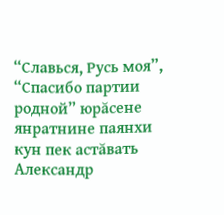“Славься, Русь моя”, “Спасибо партии родной” юрăсене янратнине паянхи кун пек астăвать Александр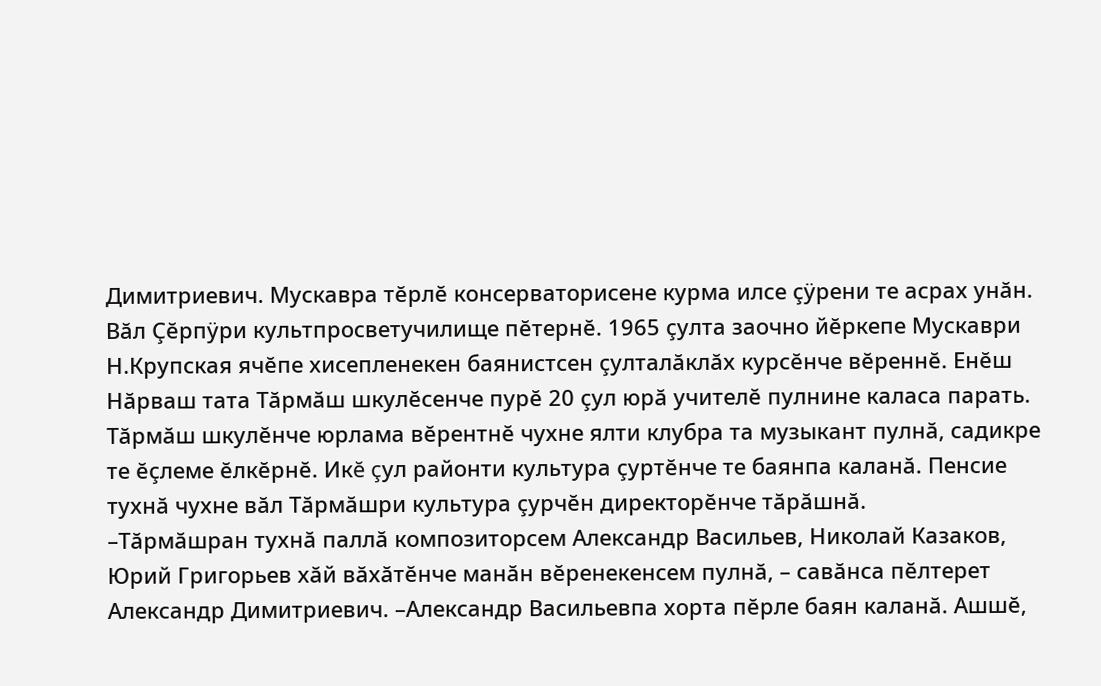Димитриевич. Мускавра тĕрлĕ консерваторисене курма илсе çÿрени те асрах унăн.
Вăл Çĕрпÿри культпросветучилище пĕтернĕ. 1965 çулта заочно йĕркепе Мускаври Н.Крупская ячĕпе хисепленекен баянистсен çулталăклăх курсĕнче вĕреннĕ. Енĕш Нăрваш тата Тăрмăш шкулĕсенче пурĕ 20 çул юрă учителĕ пулнине каласа парать. Тăрмăш шкулĕнче юрлама вĕрентнĕ чухне ялти клубра та музыкант пулнă, садикре те ĕçлеме ĕлкĕрнĕ. Икĕ çул районти культура çуртĕнче те баянпа каланă. Пенсие тухнă чухне вăл Тăрмăшри культура çурчĕн директорĕнче тăрăшнă.
–Тăрмăшран тухнă паллă композиторсем Александр Васильев, Николай Казаков, Юрий Григорьев хăй вăхăтĕнче манăн вĕренекенсем пулнă, – савăнса пĕлтерет Александр Димитриевич. –Александр Васильевпа хорта пĕрле баян каланă. Ашшĕ,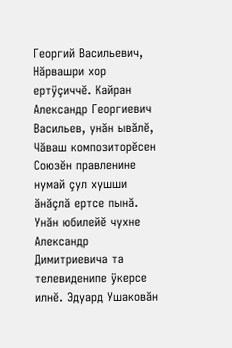Георгий Васильевич, Нăрвашри хор ертÿçиччĕ. Кайран Александр Георгиевич Васильев, унăн ывăлĕ, Чăваш композиторĕсен Союзĕн правленине нумай çул хушши ăнăçлă ертсе пынă. Унăн юбилейĕ чухне Александр Димитриевича та телевиденипе ÿкерсе илнĕ. Эдуард Ушаковăн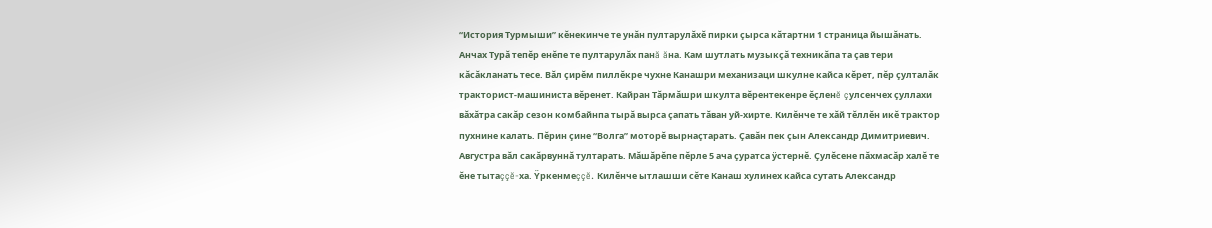“История Турмыши” кĕнекинче те унăн пултарулăхĕ пирки çырса кăтартни 1 страница йышăнать.
Анчах Турă тепĕр енĕпе те пултарулăх панă ăна. Кам шутлать музыкçă техникăпа та çав тери кăсăкланать тесе. Вăл çирĕм пиллĕкре чухне Канашри механизаци шкулне кайса кĕрет, пĕр çулталăк тракторист-машиниста вĕренет. Кайран Тăрмăшри шкулта вĕрентекенре ĕçленĕ çулсенчех çуллахи вăхăтра сакăр сезон комбайнпа тырă вырса çапать тăван уй-хирте. Килĕнче те хăй тĕллĕн икĕ трактор пухнине калать. Пĕрин çине “Волга” моторĕ вырнаçтарать. Çавăн пек çын Александр Димитриевич.
Августра вăл сакăрвуннă тултарать. Мăшăрĕпе пĕрле 5 ача çуратса ÿстернĕ. Çулĕсене пăхмасăр халĕ те ĕне тытаççĕ-ха. Ÿркенмеççĕ. Килĕнче ытлашши сĕте Канаш хулинех кайса сутать Александр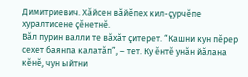Димитриевич. Хăйсен вăйĕпех кил-çурчĕпе хуралтисене çĕнетнĕ.
Вăл пурин валли те вăхăт çитерет. “Кашни кун пĕрер сехет баянпа калатăп”, – тет. Ку ĕнтĕ унăн йăлана кĕнĕ, чун ыйтни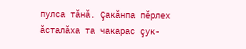пулса тăнă. Çакăнпа пĕрлех ăсталăха та чакарас çук-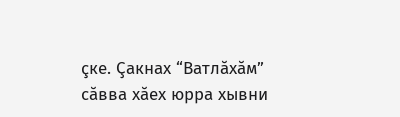çке. Çакнах “Ватлăхăм” сăвва хăех юрра хывни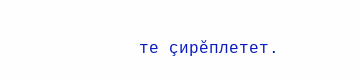те çирĕплетет.